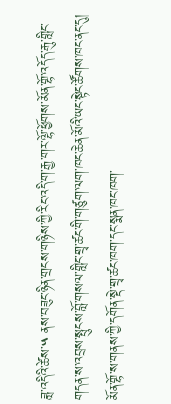ཟླ་འདིའི་ཚེས་༥ ནས་བཟུང་ཉིན་གྲངས་གཉིས་ཀྱི་རིང་འདི་ག་རྒྱ་གར་ལྷོ་ཕྱོགས་མོན་གྷོ་འདོད་རྒུ་གླིང་གདན་ས་འབྲས་སྤུངས་བློ་གསལ་གླིང་གྲྭ་ཚང་གི་གཙུག་ལག་ཁང་ཆེན་མོའི་ཡང་སྟེང་ཚོགས་ཁང་ནང་དུ།
མོན་གྷོ་ས་གནས་ཀྱི་དགོན་སྡེ་གྲྭ་ཚང་ཁག་དང་སྨན་ཁང་ཁག་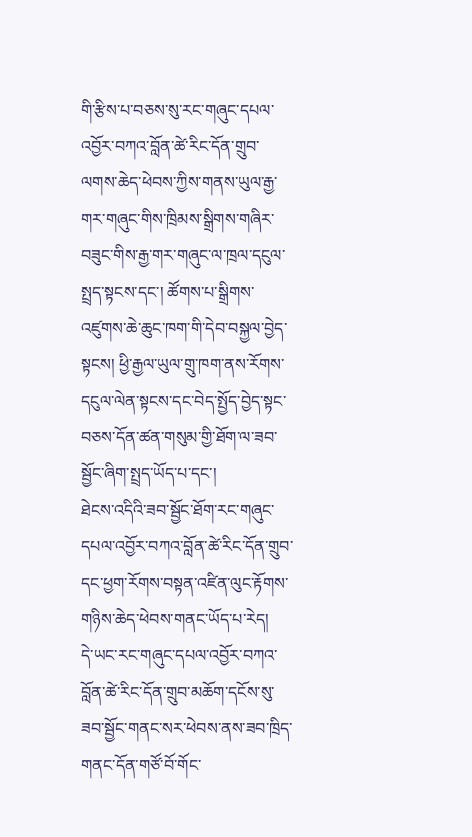གི་རྩིས་པ་བཅས་སུ་རང་གཞུང་དཔལ་འབྱོར་བཀའ་བློན་ཚེ་རིང་དོན་གྲུབ་ལགས་ཆེད་ཕེབས་ཀྱིས་གནས་ཡུལ་རྒྱ་གར་གཞུང་གིས་ཁྲིམས་སྒྲིགས་གཞིར་བཟུང་གིས་རྒྱ་གར་གཞུང་ལ་ཁྲལ་དངུལ་སྤྲད་སྟངས་དང་། ཚོགས་པ་སྒྲིགས་འཛུགས་ཆེ་ཆུང་ཁག་གི་དེབ་བསྐྱལ་བྱེད་སྟངས། ཕྱི་རྒྱལ་ཡུལ་གྲུ་ཁག་ནས་རོགས་དངུལ་ལེན་སྟངས་དང་བེད་སྤྱོད་བྱེད་སྟང་བཅས་དོན་ཚན་གསུམ་གྱི་ཐོག་ལ་ཟབ་སྦྱོང་ཞིག་སྤྲད་ཡོད་པ་དང་།
ཐེངས་འདིའི་ཟབ་སྦྱོང་ཐོག་རང་གཞུང་དཔལ་འབྱོར་བཀའ་བློན་ཚེ་རིང་དོན་གྲུབ་དང་ཕྱག་རོགས་བསྟན་འཛིན་ལུང་རྟོགས་གཉིས་ཆེད་ཕེབས་གནང་ཡོད་པ་རེད།
དེ་ཡང་རང་གཞུང་དཔལ་འབྱོར་བཀའ་བློན་ཚེ་རིང་དོན་གྲུབ་མཆོག་དངོས་སུ་ཟབ་སྦྱོང་གནང་སར་ཕེབས་ནས་ཟབ་ཁྲིད་གནང་དོན་གཙོ་བོ་གོང་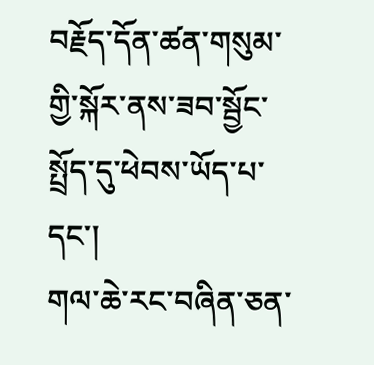བརྗོད་དོན་ཚན་གསུམ་གྱི་སྐོར་ནས་ཟབ་སྦྱོང་སྤྲོད་དུ་ཕེབས་ཡོད་པ་དང་།
གལ་ཆེ་རང་བཞིན་ཅན་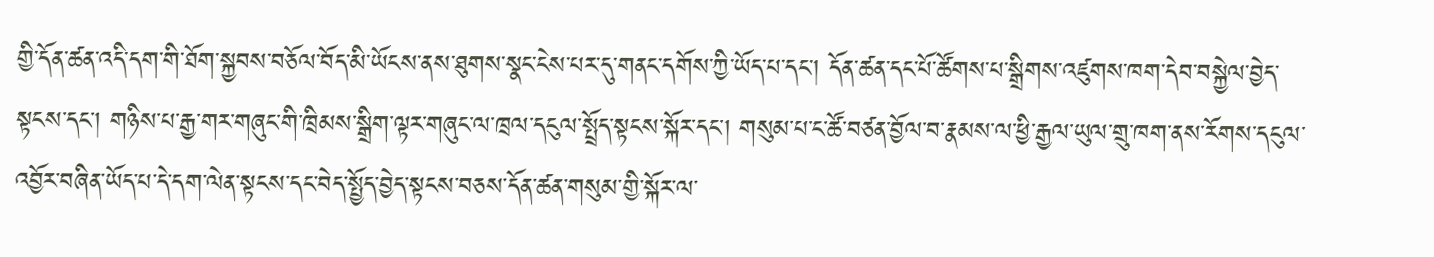གྱི་དོན་ཚན་འདི་དག་གི་ཐོག་སྐྱབས་བཅོལ་བོད་མི་ཡོངས་ནས་ཐུགས་སྣང་ངེས་པར་དུ་གནང་དགོས་ཀྱི་ཡོད་པ་དང་། དོན་ཚན་དང་པོ་ཚོགས་པ་སྒྲིགས་འཛུགས་ཁག་དེབ་བསྐྱེལ་བྱེད་སྟངས་དང་། གཉིས་པ་རྒྱ་གར་གཞུང་གི་ཁྲིམས་སྒྲིག་ལྟར་གཞུང་ལ་ཁྲལ་དངུལ་སྤྲོད་སྟངས་སྐོར་དང་། གསུམ་པ་ང་ཚོ་བཙན་བྱོལ་བ་རྣམས་ལ་ཕྱི་རྒྱལ་ཡུལ་གྲུ་ཁག་ནས་རོགས་དངུལ་འབྱོར་བཞིན་ཡོད་པ་དེ་དག་ལེན་སྟངས་དང་བེད་སྤྱོད་བྱེད་སྟངས་བཅས་དོན་ཚན་གསུམ་གྱི་སྐོར་ལ་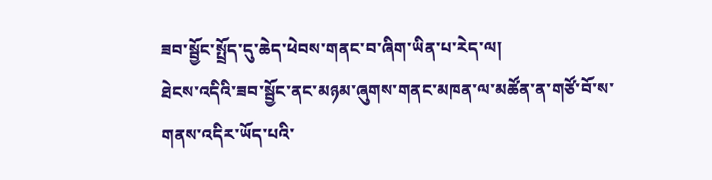ཟབ་སྦྱོང་སྤྲོད་དུ་ཆེད་ཕེབས་གནང་བ་ཞིག་ཡིན་པ་རེད་ལ།
ཐེངས་འདིའི་ཟབ་སྦྱོང་ནང་མཉམ་ཞུགས་གནང་མཁན་ལ་མཚོན་ན་གཙོ་བོ་ས་གནས་འདིར་ཡོད་པའི་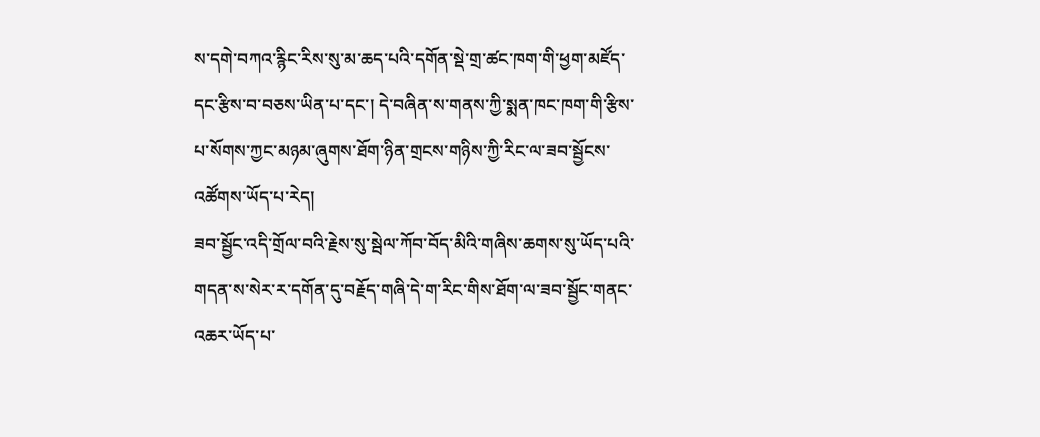ས་དགེ་བཀའ་རྙིང་རིས་སུ་མ་ཆད་པའི་དགོན་སྡེ་གྲ་ཚང་ཁག་གི་ཕྱག་མཛོད་དང་རྩིས་བ་བཅས་ཡིན་པ་དང་། དེ་བཞིན་ས་གནས་ཀྱི་སྨན་ཁང་ཁག་གི་རྩིས་པ་སོགས་ཀྱང་མཉམ་ཞུགས་ཐོག་ཉིན་གྲངས་གཉིས་ཀྱི་རིང་ལ་ཟབ་སྦྱོངས་འཚོགས་ཡོད་པ་རེད།
ཟབ་སྦྱོང་འདི་གྲོལ་བའི་རྗེས་སུ་སྦེལ་ཀོབ་བོད་མིའི་གཞིས་ཆགས་སུ་ཡོད་པའི་གདན་ས་སེར་ར་དགོན་དུ་བརྗོད་གཞི་དེ་ག་རིང་གིས་ཐོག་ལ་ཟབ་སྦྱོང་གནང་འཆར་ཡོད་པ་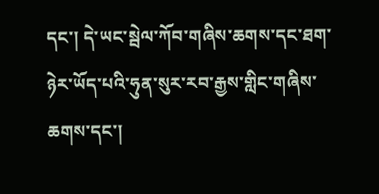དང་། དེ་ཡང་སྦེལ་ཀོབ་གཞིས་ཆགས་དང་ཐག་ཉེར་ཡོད་པའི་ཧུན་སུར་རབ་རྒྱས་གླིང་གཞིས་ཆགས་དང་།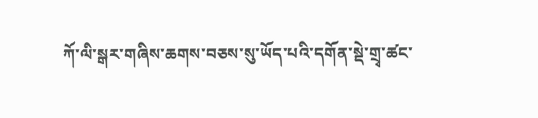ཀོ་ལི་སྒར་གཞིས་ཆགས་བཅས་སུ་ཡོད་པའི་དགོན་སྡེ་གྲྭ་ཚང་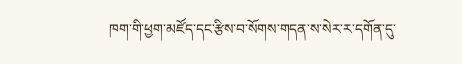ཁག་གི་ཕྱག་མཛོད་དང་རྩིས་བ་སོགས་གདན་ས་སེར་ར་དགོན་དུ་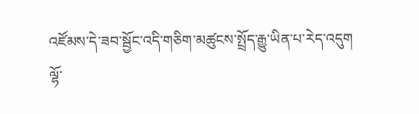འཛོམས་དེ་ཟབ་སྦྱོང་འདི་གཅིག་མཚུངས་སྤྲོད་རྒྱུ་ཡིན་པ་རེད་འདུག
ལྷོ་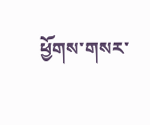ཕྱོགས་གསར་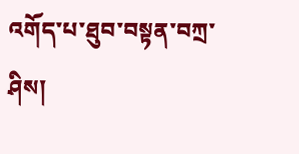འགོད་པ་ཐུབ་བསྟན་བཀྲ་ཤིས།